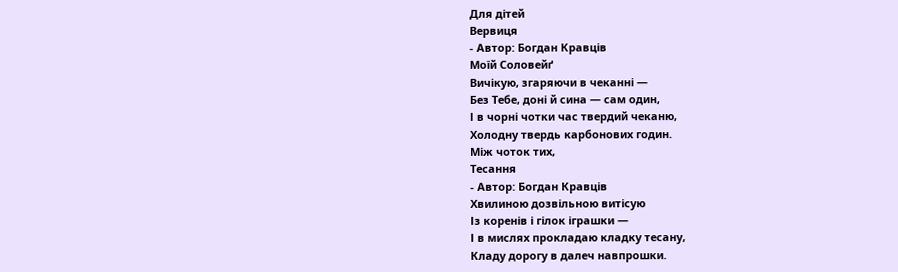Для дітей
Вервиця
- Автор: Богдан Кравців
Моїй Соловейґ
Вичікую, згаряючи в чеканні —
Без Тебе, доні й сина — сам один,
І в чорні чотки час твердий чеканю,
Холодну твердь карбонових годин.
Між чоток тих,
Тесання
- Автор: Богдан Кравців
Хвилиною дозвільною витісую
Із коренів і гілок іграшки —
І в мислях прокладаю кладку тесану,
Кладу дорогу в далеч навпрошки.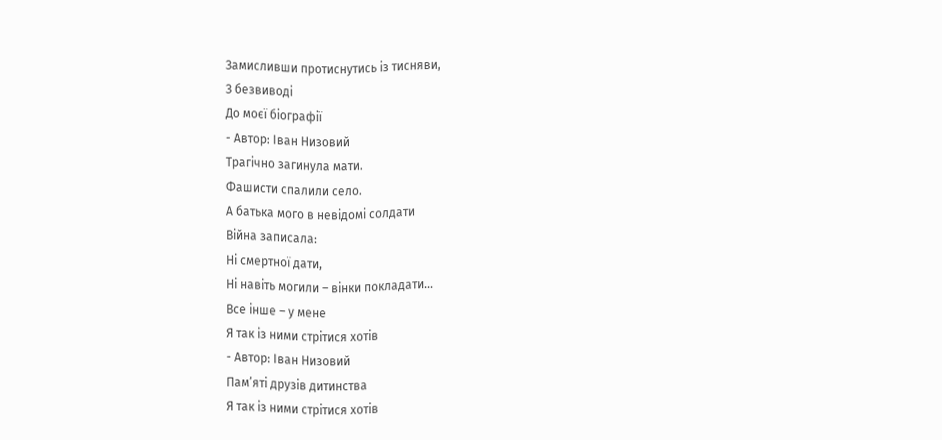Замисливши протиснутись із тисняви,
З безвиводі
До моєї біографії
- Автор: Іван Низовий
Трагічно загинула мати.
Фашисти спалили село.
А батька мого в невідомі солдати
Війна записала:
Ні смертної дати,
Ні навіть могили – вінки покладати…
Все інше – у мене
Я так із ними стрітися хотів
- Автор: Іван Низовий
Пам’яті друзів дитинства
Я так із ними стрітися хотів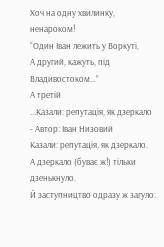Хоч на одну хвилинку, ненароком!
“Один Іван лежить у Воркуті,
А другий, кажуть, під Владивостоком…”
А третій
...Казали: репутація, як дзеркало
- Автор: Іван Низовий
Казали: репутація, як дзеркало.
А дзеркало (буває ж!) тільки дзенькнуло.
Й заступництво одразу ж загуло: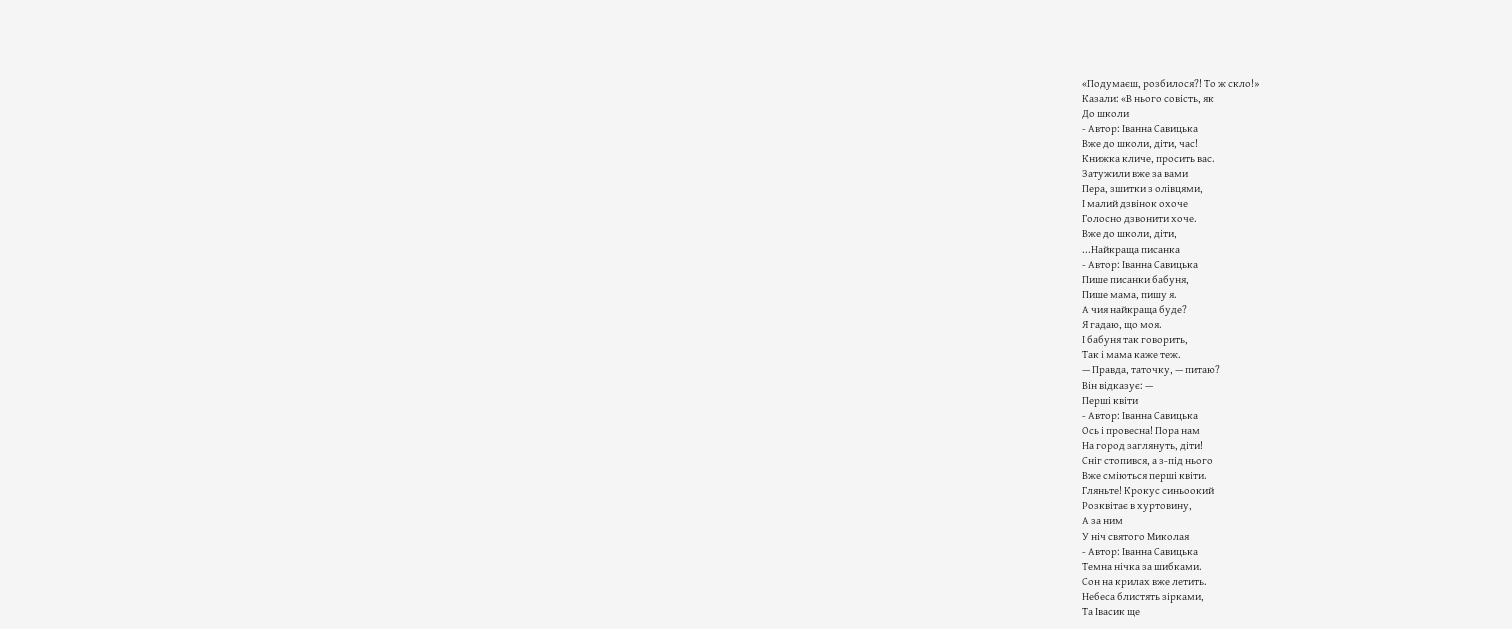«Подумаєш, розбилося?! То ж скло!»
Казали: «В нього совість, як
До школи
- Автор: Іванна Савицька
Вже до школи, діти, час!
Книжка кличе, просить вас.
Затужили вже за вами
Пера, зшитки з олівцями,
І малий дзвінок охоче
Голосно дзвонити хоче.
Вже до школи, діти,
...Найкраща писанка
- Автор: Іванна Савицька
Пише писанки бабуня,
Пише мама, пишу я.
А чия найкраща буде?
Я гадаю, що моя.
І бабуня так говорить,
Так і мама каже теж.
— Правда, таточку, — питаю?
Він відказує: —
Перші квіти
- Автор: Іванна Савицька
Ось і провесна! Пора нам
На город заглянуть, діти!
Сніг стопився, а з-під нього
Вже сміються перші квіти.
Гляньте! Крокус синьоокий
Розквітає в хуртовину,
А за ним
У ніч святого Миколая
- Автор: Іванна Савицька
Темна нічка за шибками.
Сон на крилах вже летить.
Небеса блистять зірками,
Та Івасик ще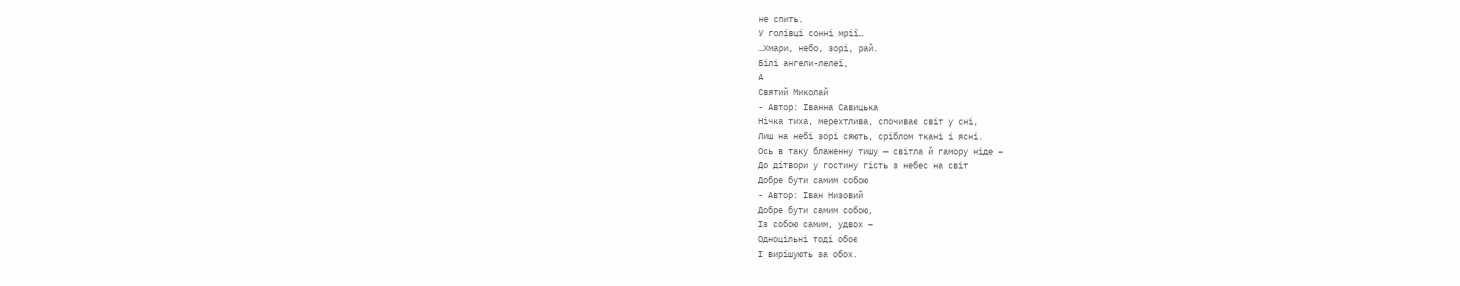не спить.
У голівці сонні мрії…
…Хмари, небо, зорі, рай.
Білі ангели-лелеї,
А
Святий Миколай
- Автор: Іванна Савицька
Нічка тиха, мерехтлива, спочиває світ у сні,
Лиш на небі зорі сяють, сріблом ткані і ясні.
Ось в таку блаженну тишу — світла й гамору ніде –
До дітвори у гостину гість з небес на світ
Добре бути самим собою
- Автор: Іван Низовий
Добре бути самим собою,
Із собою самим, удвох –
Одноцільні тоді обоє
І вирішують за обох.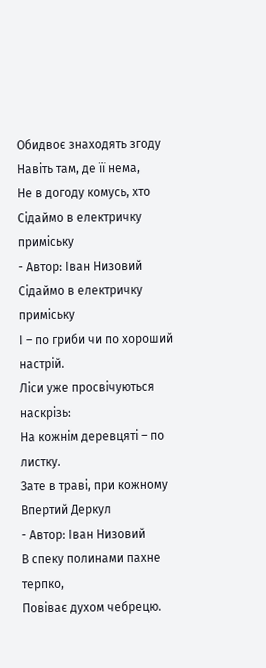Обидвоє знаходять згоду
Навіть там, де її нема,
Не в догоду комусь, хто
Сідаймо в електричку приміську
- Автор: Іван Низовий
Сідаймо в електричку приміську
І – по гриби чи по хороший настрій.
Ліси уже просвічуються наскрізь:
На кожнім деревцяті – по листку.
Зате в траві, при кожному
Впертий Деркул
- Автор: Іван Низовий
В спеку полинами пахне терпко,
Повіває духом чебрецю.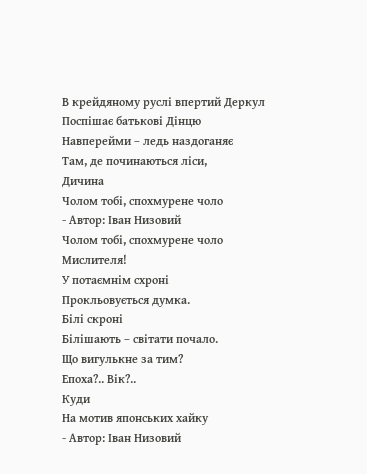В крейдяному руслі впертий Деркул
Поспішає батькові Дінцю
Навперейми – ледь наздоганяє
Там, де починаються ліси,
Дичина
Чолом тобі, спохмурене чоло
- Автор: Іван Низовий
Чолом тобі, спохмурене чоло
Мислителя!
У потаємнім схроні
Прокльовується думка.
Білі скроні
Білішають – світати почало.
Що вигулькне за тим?
Епоха?.. Вік?..
Куди
На мотив японських хайку
- Автор: Іван Низовий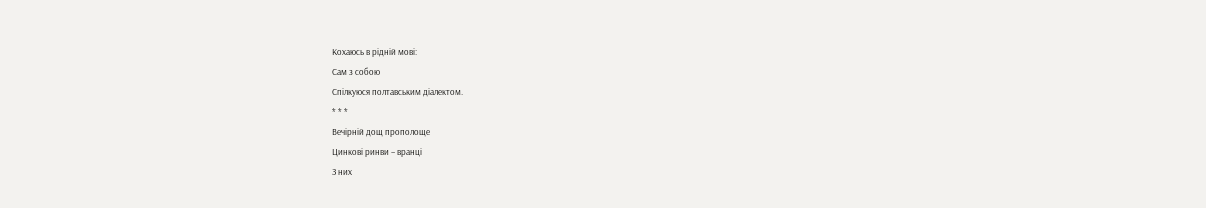Кохаюсь в рідній мові:
Сам з собою
Спілкуюся полтавським діалектом.
* * *
Вечірній дощ прополоще
Цинкові ринви – вранці
З них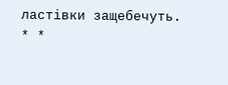ластівки защебечуть.
* *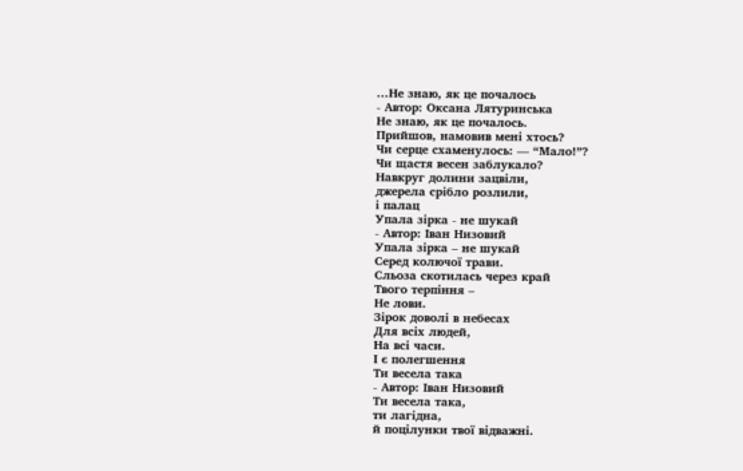...Не знаю, як це почалось
- Автор: Оксана Лятуринська
Не знаю, як це почалось.
Прийшов, намовив мені хтось?
Чи серце схаменулось: — “Мало!”?
Чи щастя весен заблукало?
Навкруг долини зацвіли,
джерела срібло розлили,
і палац
Упала зірка - не шукай
- Автор: Іван Низовий
Упала зірка – не шукай
Серед колючої трави.
Сльоза скотилась через край
Твого терпіння –
Не лови.
Зірок доволі в небесах
Для всіх людей,
На всі часи.
І є полегшення
Ти весела така
- Автор: Іван Низовий
Ти весела така,
ти лагідна,
й поцілунки твої відважні.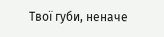Твої губи, неначе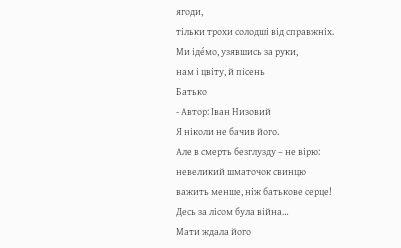ягоди,
тільки трохи солодші від справжніх.
Ми ідéмо, узявшись за руки,
нам і цвіту, й пісень
Батько
- Автор: Іван Низовий
Я ніколи не бачив його.
Але в смерть безглузду – не вірю:
невеликий шматочок свинцю
важить менше, ніж батькове серце!
Десь за лісом була війна…
Мати ждала його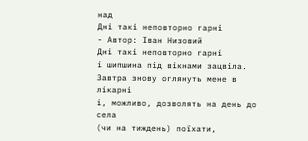над
Дні такі неповторно гарні
- Автор: Іван Низовий
Дні такі неповторно гарні
і шипшина під вікнами зацвіла.
Завтра знову оглянуть мене в лікарні
і, можливо, дозволять на день до села
(чи на тиждень) поїхати,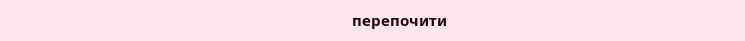перепочити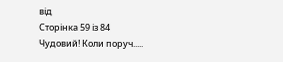від
Сторінка 59 із 84
Чудовий! Коли поруч.....